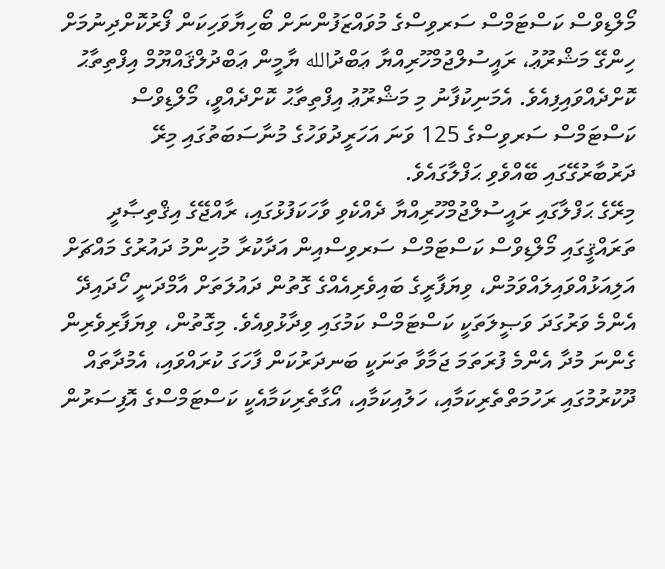މޯލްޑިވްސް ކަސްޓަމްސް ސަރވިސްގެ މުވައްޒަފުންނަށް ބޯހިޔާވަހިކަން ފޯރުކޮށްދިނުމަށް ހިންގޭ މަޝްރޫޢު، ރައީސުލްޖުމްހޫރިއްޔާ ޢަބްދުالله ޔާމީން ޢަބްދުލްޤައްޔޫމް އިފްތިތާޙު ކޮށްދެއްވައިފިއެވެ. އެމަނިކުފާނު މި މަޝްރޫޢު އިފްތިތާޙު ކޮށްދެއްވީ، މޯލްޑިވްސް ކަސްޓަމްސް ސަރވިސްގެ 125 ވަނަ އަހަރީދުވަހުގެ މުނާސަބަތުގައި މިރޭ ދަރުބާރުގޭގައި ބޭއްވެވި ޙަފްލާގައެވެ.
މިރޭގެ ޙަފްލާގައި ރައީސުލްޖުމްހޫރިއްޔާ ދެއްކެވި ވާހަކަފުޅުގައި، ރާއްޖޭގެ އިޤްތިޞާދީ ތަރައްޤީގައި މޯލްޑިވްސް ކަސްޓަމްސް ސަރވިސްއިން އަދާކުރާ މުހިންމު ދައުރުގެ މައްޗަށް އަލިއަޅުއްވައިލައްވަމުން، ވިޔަފާރީގެ ބައިވެރިއެއްގެ ގޮތުން ދައުލަތަށް އާމްދަނީ ހޯދައިދޭ އެންމެ ވަރުގަދަ ވަޞީލަތަކީ ކަސްޓަމްސް ކަމުގައި ވިދާޅުވިއެވެ. މިގޮތުން، ވިޔަފާރިވެރިން ގެންނަ މުދާ އެންމެ ފުރަތަމަ ޖަމާވާ ތަނަކީ ބަނދަރުކަން ފާހަގަ ކުރައްވައި، އެމުދާތައް ދޫކުރުމުގައި ރަހުމަތްތެރިކަމާއި، ހަލުއިކަމާއި، އޯގާތެރިކަމާއެކީ ކަސްޓަމްސްގެ އޮފިސަރުން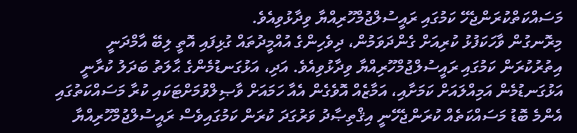މަސައްކަތްކުރަންޖެހޭ ކަމުގައި ރައީސުލްޖުމްހޫރިއްޔާ ވިދާޅުވިއެވެ.
މިރޮނގުން ވާހަކަފުޅު ކުރިއަށް ގެންދަވަމުން، ދިވެހިންގެ އުއްމީދުތައް ގުޅިފައި އޮތީ ލިބޭ އާމްދަނީ އިތުރުކުރަން ކަމުގައި ރައީސުލްޖުމްހޫރިއްޔާ ވިދާޅުވިއެވެ. އަދި، އަޅުގަނޑުމެންގެ ޙާލަތު ބަދަލު ކުރާނީ އަޅުގަނޑުމެން އަމިއްލައަށް ކަމަށާއި، އަމާޒެއް އޮވެގެން އެއާ ހަމައަށް ވާޞިލްވުމަށްޓަކައި ކުރާ މަސައްކަތުގައި އެންމެ ބޮޑު މަސައްކަތެއް ކުރަންޖެހޭނީ އިޤްތިޞާދު ވަރުގަދަ ކުރަން ކަމުގައިވެސް ރައީސުލްޖުމްހޫރިއްޔާ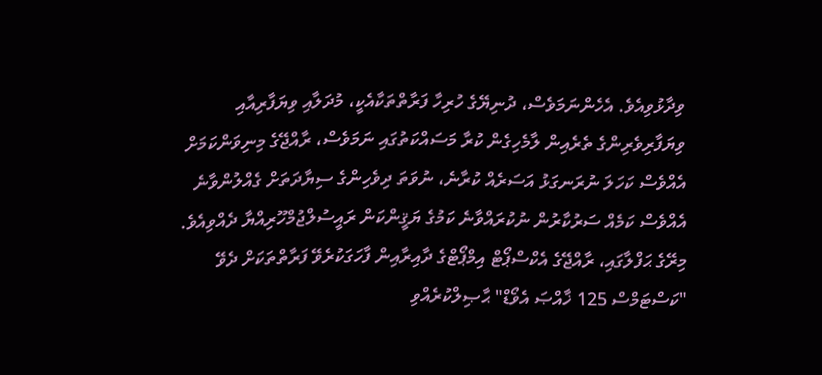ވިދާޅުވިއެވެ. އެހެންނަމަވެސް، ދުނިޔޭގެ ހުރިހާ ފަރާތްތަކާއެކީ، މުދަލާއި ވިޔަފާރިއާއި ވިޔަފާރިވެރިންގެ ތެރެއިން ލާމެހިގެން ކުރާ މަސައްކަތުގައި ނަމަވެސް، ރާއްޖޭގެ މިނިވަންކަމަށް އެއްވެސް ކަހަލަ ނުރަނގަޅު އަސަރެއް ކުރާނެ، ނުވަތަ ދިވެހިންގެ ސިޔާދަތަށް ގެއްލުންވާނެ އެއްވެސް ކަމެއް ސަރުކާރުން ނުކުރައްވާނެ ކަމުގެ ޔަޤީންކަން ރައީސުލްޖުމްހޫރިއްޔާ ދެއްވިއެވެ.
މިރޭގެ ޙަފްލާގައި، ރާއްޖޭގެ އެކްސްޕޯޓް އިމްޕޯޓްގެ ދާއިރާއިން ފާހަގަކުރެވޭ ފަރާތްތަކަށް ދެވޭ "ކަސްޓަމްސް 125 ޚާއްޞަ އެވޯޑް" ޙާޞިލްކުރެއްވި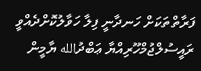ފަރާތްތަކަށް ހަނދާނީ ފިލާ ހަވާލުކޮށްދެއްވީ ރައީސުލްޖުމްހޫރިއްޔާ ޢަބްދުالله ޔާމީން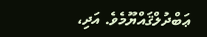ޢަބްދުލްޤައްޔޫމެވެ. އަދި،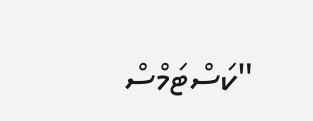"ކަސްޓަމްސް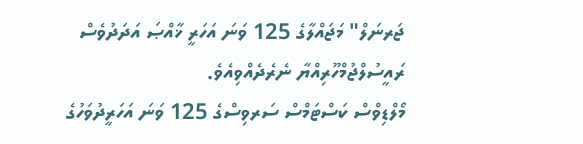ޖަރނަލް" މަޖައްލާގެ 125 ވަނަ އަހަރީ ޚާއްޞަ އަދަދުވެސް ރައީސުލްޖުމްހޫރިއްޔާ ނެރެދެއްވިއެވެ.
މޯލްޑިވްސް ކަސްޓަމްސް ސަރވިސްގެ 125 ވަނަ އަހަރީދުވަހުގެ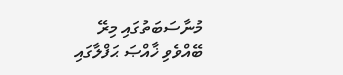މުނާސަބަތުގައި މިރޭ ބޭއްވެވި ޚާއްޞަ ޙަފްލާގައި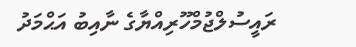ރައީސުލްޖުމްހޫރިއްޔާގެ ނާއިބު އަޙްމަދު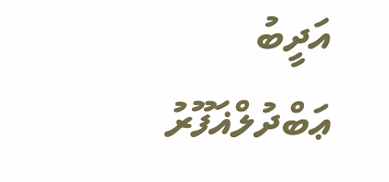އަދީބު ޢަބްދުލްޣަފޫރު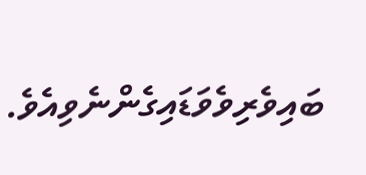ބައިވެރިވެވަޑައިގެންނެވިއެވެ.